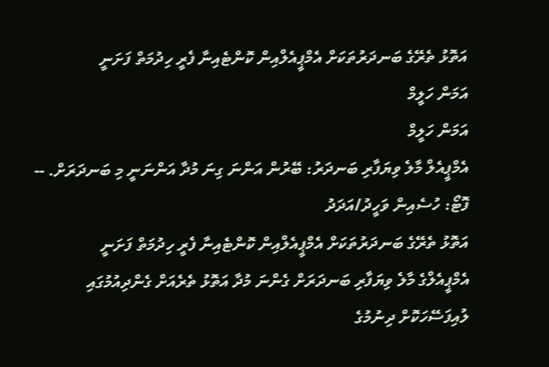އަތޮޅު ތެރޭގެ ބަނދަރުތަކަށް އެމްޕީއެލްއިން ކޮންޓެއިނާ ފެރީ ހިދުމަތް ފަށަނީ
އަމަން ހަލީމް
އަމަން ހަލީމް
އެމްޕީއެލް މާލެ ވިޔަފާރި ބަނދަރު: ބޭރުން އަންނަ ގިނަ މުދާ އަންނަނީ މި ބަނދަރަށް. -- ފޮޓޯ: ހުސެއިން ވަހީދު/އަދަދު
އަތޮޅު ތެރޭގެ ބަނދަރުތަކަށް އެމްޕީއެލްއިން ކޮންޓެއިނާ ފެރީ ހިދުމަތް ފަށަނީ
އެމްޕީއެލްގެ މާލެ ވިޔަފާރި ބަނދަރަށް ގެންނަ މުދާ އަތޮޅު ތެރެއަށް ގެންދިއުމުގައި ލުއިފަސޭހަކޮށް ދިނުމުގެ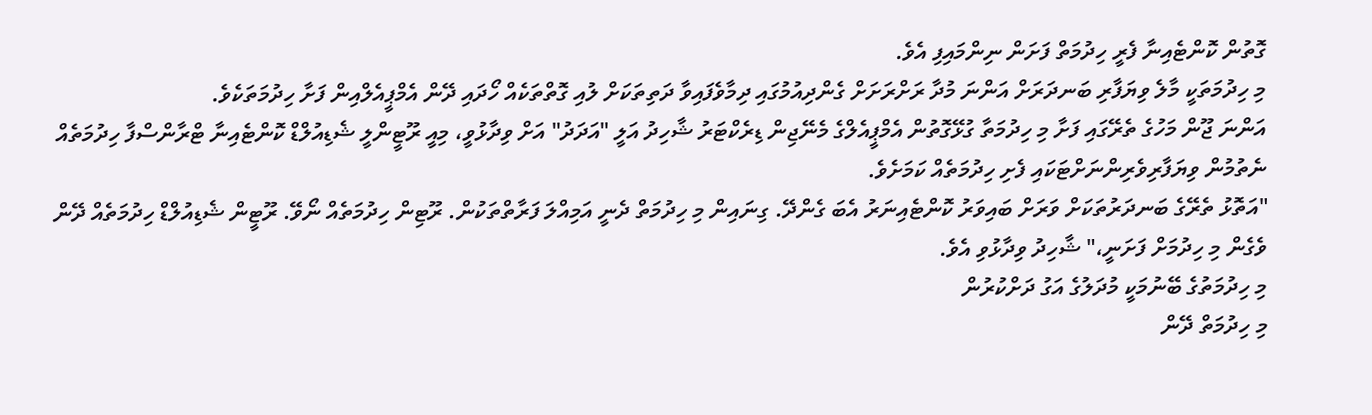ގޮތުން ކޮންޓެއިނާ ފެރީ ހިދުމަތް ފަށަން ނިންމައިފި އެވެ.
މި ހިދުމަތަކީ މާލެ ވިޔަފާރި ބަނދަރަށް އަންނަ މުދާ ރަށްރަށަށް ގެންދިއުމުގައި ދިމާވެފައިވާ ދަތިތަކަށް ލުއި ގޮތްތަކެއް ހޯދައި ދޭން އެމްޕީއެލްއިން ފަށާ ހިދުމަތަކެވެ.
އަންނަ ޖޫން މަހުގެ ތެރޭގައި ފަށާ މި ހިދުމަތާ ގުޅޭގޮތުން އެމްޕީއެލްގެ މެނޭޖިން ޑިރެކްޓަރު ޝާހިދު އަލީ "އަދަދު" އަށް ވިދާޅުވީ، މިއީ ރޫޓީންލީ ޝެޑިއުލްޑް ކޮންޓެއިނާ ޓްރާންސްފާ ހިދުމަތެއް ނެތުމުން ވިޔަފާރިވެރިންނަށްޓަކައި ފެށި ހިދުމަތެއް ކަމަށެވެ.
"އަތޮޅު ތެރޭގެ ބަނދަރުތަކަށް ވަރަށް ބައިވަރު ކޮންޓެއިނަރު އެބަ ގެންދޭ. ގިނައިން މި ހިދުމަތް ދެނީ އަމިއްލަ ފަރާތްތަކުން. ރޫޓިން ހިދުމަތެއް ނޯވޭ. ރޫޓީން ޝެޑިއުލްޑް ހިދުމަތެއް ދޭން ވެގެން މި ހިދުމަށް ފަށަނީ،" ޝާހިދު ވިދާޅުވި އެވެ.
މި ހިދުމަތުގެ ބޭނުމަކީ މުދަލުގެ އަގު ދަށްކުރުން
މި ހިދުމަތް ދޭން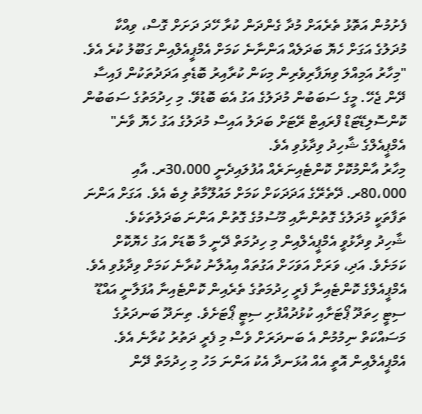ފެށުމުން އަތޮޅު ތެރެއަށް މުދާ ގެންދަން ކުރާ ހޭދަ ދަށަށް ގޮސް، ވިއްކާ މުދަލުގެ އަގަށް ހެޔޮ ބަދަލެއް އަންނާނެ ކަމަށް އެމްޕީއެލްއިން ގަބޫލު ކުރެ އެވެ.
"މިހާރު އަމިއްލަ ވިޔަފާރިވެރިން މިކަން ކުރާއިރު ބޮޑެތި އަދަދުތަކުން ފައިސާ ދޭން ޖެހޭ. މީގެ ސަބަބުން މުދަލުގެ އަގު އެބަ ބޮޑުވޭ. މި ހިދުމަތުގެ ސަބަބުން ކޮންސޮލިޑޭޓަޑް ފްރައިޓް ރޭޓަށް ބަދަލު އައިސް މުދަލުގެ އަގު ހެޔޮ ވާނެ" އެމްޕީއެލްގެ ޝާހިދު ވިދާޅުވި އެވެ.
މިހާރު އާންމުކޮށް ކޮންޓެއިނަރެއް އުފުލައިދެނީ 30،000ރ. އާއި 80،000ރ. ދޭތެރޭގެ އަދަދަކަށް ކަމަށް މައުލޫމާތު ލިބެ އެވެ. އަގަށް އަންނަ ތަފާތަކީ މުދަލުގެ ގޮތުންނާއި މޫސުމުގެ ގޮތުން އަންނަ ބަދަލުތަކެވެ.
ޝާހިދު ވިދާޅުވީ އެމްޕީއެލްއިން މި ހިދުމަތް ދޭނީ މާ ބޮޑަށް އަގު ހެޔޮކޮށް ކަމަށެވެ. އަދި، ވަރަށް އަވަހަށް އަގުތައް އިއުލާނު ކުރާނެ ކަމަށް ވިދާޅުވި އެވެ.
އެމްޕީއެލްގެ ކޮންޓެއިނާ ފެރީ ހިދުމަތުގެ ތެރެއިން ކޮންޓެއިނާ އުފަލާނީ އައްޑޫ ސިޓީ ހިތަދޫ ޕޯޓަށާއި ކުޅުދުއްފުށި ސިޓީ ޕޯޓަށެވެ. ތިނަދޫ ބަނދަރުގެ މަސައްކަތް ނިމުމުން އެ ބަނދަރަށް ވެސް މި ފެރީ ދަތުރު ކުރާނެ އެވެ.
އެމްޕީއެލްއިން އޮތީ އެއް އުޅަނދާ އެކު އަންނަ މަހު މި ހިދުމަތް ދޭން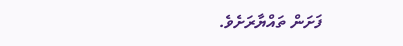ފަށަން ތައްޔާރަށެވެ.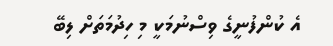އެ ކުންފުނީގެ ވިސްނުމަކީ މި ހިދުމަތަށް ލިބޭ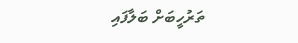ތަރުހީބަށް ބަލާފައި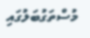މުސްތަގުބަލުގައި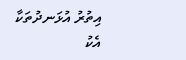އިތުރު އުޅަނދުތަކާ އެކު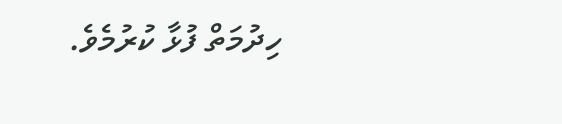ހިދުމަތް ފުޅާ ކުރުމެވެ.